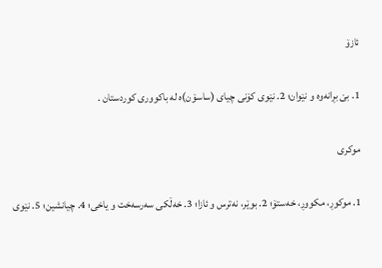ئازۆ

1. بێ بڕانەوە و نێوان؛ 2. نێوی کۆنی چیای (ساسۆن)ە لە باکووری کوردستان .

موکری

1. موکوڕ، مکووڕ، خەستۆ؛ 2. بوێر، نەترس و ئازا؛ 3. خەڵکی سەرسەخت و یاخی؛ 4. چیانشین؛ 5. نێوی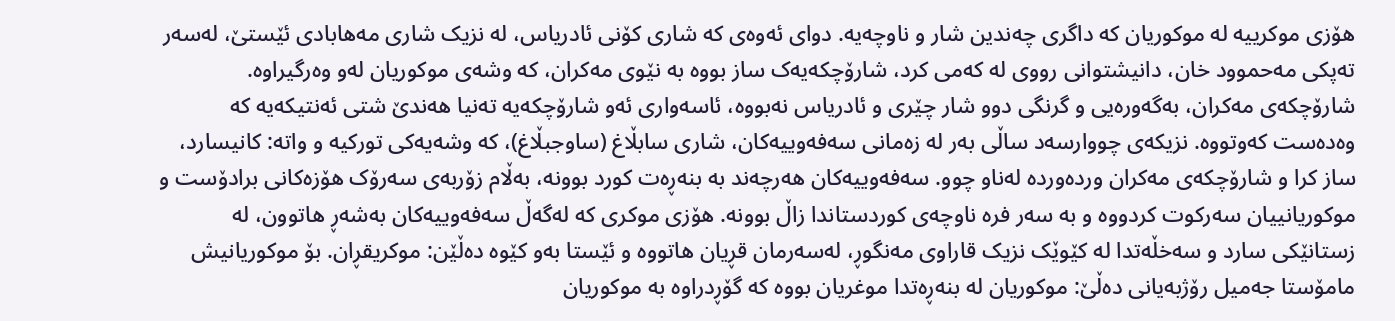هۆزی موکرییە لە موکوریان کە داگری چەندین شار و ناوچەیە. دوای ئەوەی کە شاری کۆنی ئادریاس، لە نزیک شاری مەهابادی ئێستێ، لەسەر تەپکی مەحموود خان، دانیشتوانی رووی لە کەمی کرد، شارۆچکەیەک ساز بووە بە نێوی مەکران، کە وشەی موکوریان لەو وەرگیراوە. شارۆچکەی مەکران، بەگەورەیی و گرنگی دوو شار چێری و ئادریاس نەبووە، ئاسەواری ئەو شارۆچکەیە تەنیا هەندێ شتی ئەنتیکەیە کە وەدەست کەوتووە. نزیکەی چووارسەد ساڵی بەر لە زەمانی سەفەوییەکان، شاری سابڵاغ (ساوجبڵاغ)، کە وشەیەکی تورکیە و واتە: کانیسارد، ساز کرا و شارۆچکەی مەکران وردەوردە لەناو چوو. سەفەوییەکان هەرچەند بە بنەڕەت کورد بوونە، بەڵام زۆربەی سەرۆک هۆزەکانی برادۆست و موکوریانییان سەرکوت کردووە و بە سەر فرە ناوچەی کوردستاندا زاڵ بوونە. هۆزی موکری کە لەگەڵ سەفەوییەکان بەشەڕ هاتوون، لە زستانێکی سارد و سەخڵەتدا لە کێوێک نزیک قاراوی مەنگوڕ، لەسەرمان قڕیان هاتووە و ئێستا بەو کێوە دەڵێن: موکریقڕان. بۆ موکوریانیش مامۆستا جەمیل رۆژبەیانی دەڵێ: موکوریان لە بنەڕەتدا موغریان بووە کە گۆڕدراوە بە موکوریان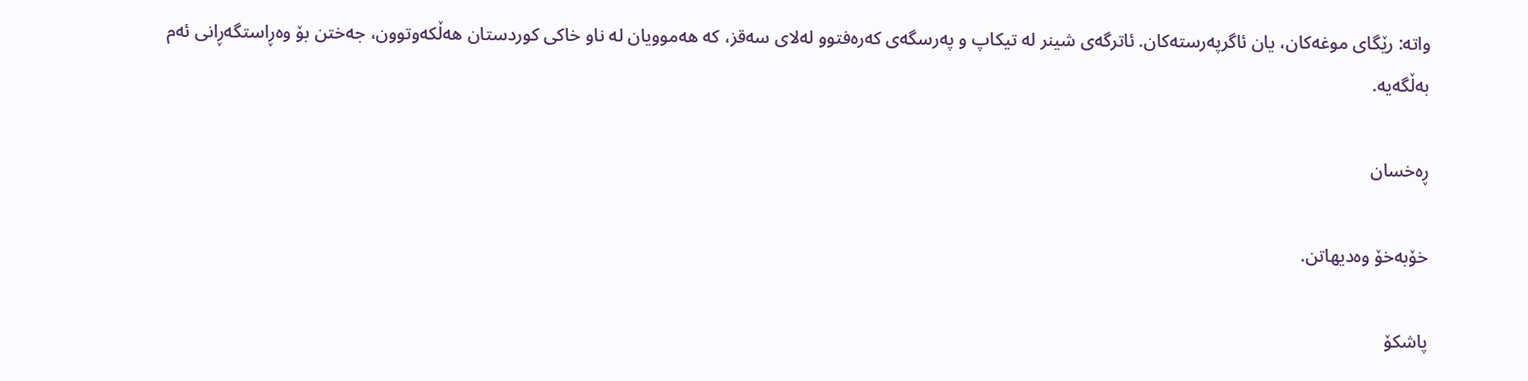واتە: رێگای موغەکان، یان ئاگرپەرستەکان. ئاترگەی شینر لە تیکاپ و پەرسگەی کەرەفتوو لەلای سەقز، کە هەموویان لە ناو خاکی کوردستان هەڵکەوتوون، جەختن بۆ وەڕاستگەڕانی ئەم بەڵگەیە.

ڕەخسان

خۆبەخۆ وەدیهاتن.

پاشکۆ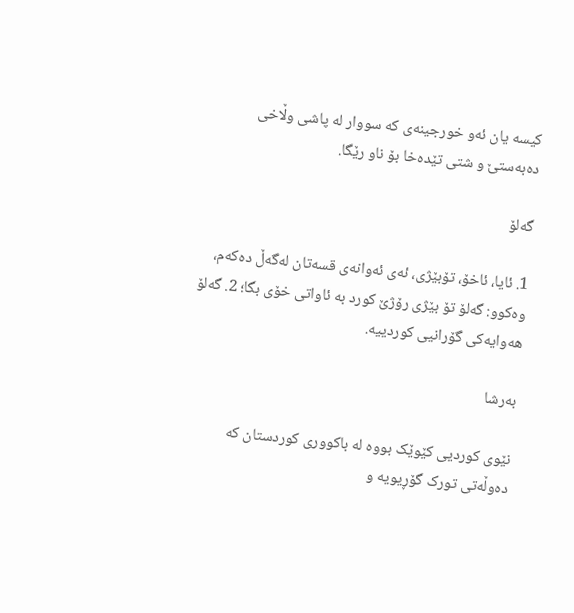کیسە یان ئەو خورجینەی کە سووار لە پاشی وڵاخی دەبەستێ و شتی تێدەخا بۆ ناو رێگا.

گەلۆ

1. ئایا، ئاخۆ، تۆبێژی، ئەی ئەوانەی قسەتان لەگەڵ دەکەم، وەکوو: گەلۆ تۆ بێژی رۆژێ کورد بە ئاواتی خۆی بگا؛ 2. گەلۆ هەوایەکی گۆرانیی کوردییە.

بەرشا

نێوی کوردیی کێوێک بووە لە باکووری کوردستان کە دەوڵەتی تورک گۆڕیویە و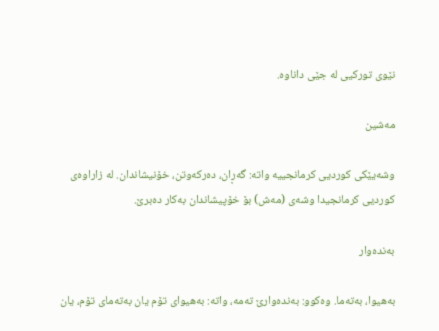نێوی تورکیی لە جێی داناوە.

مەشین

وشەیێکی کوردیی کرمانجییە واتە: گەڕان، دەرکەوتن، خۆنیشاندان. لە زاراوەی کوردیی کرمانجیدا وشەی (مەش) بۆ خۆپیشاندان بەکار دەبرێ.

بەندەوار

بەهیوا، بەتەما. وەکوو: بەندەوارێ تەمە، واتە: بەهیوای تۆم یان بەتەمای تۆم، یان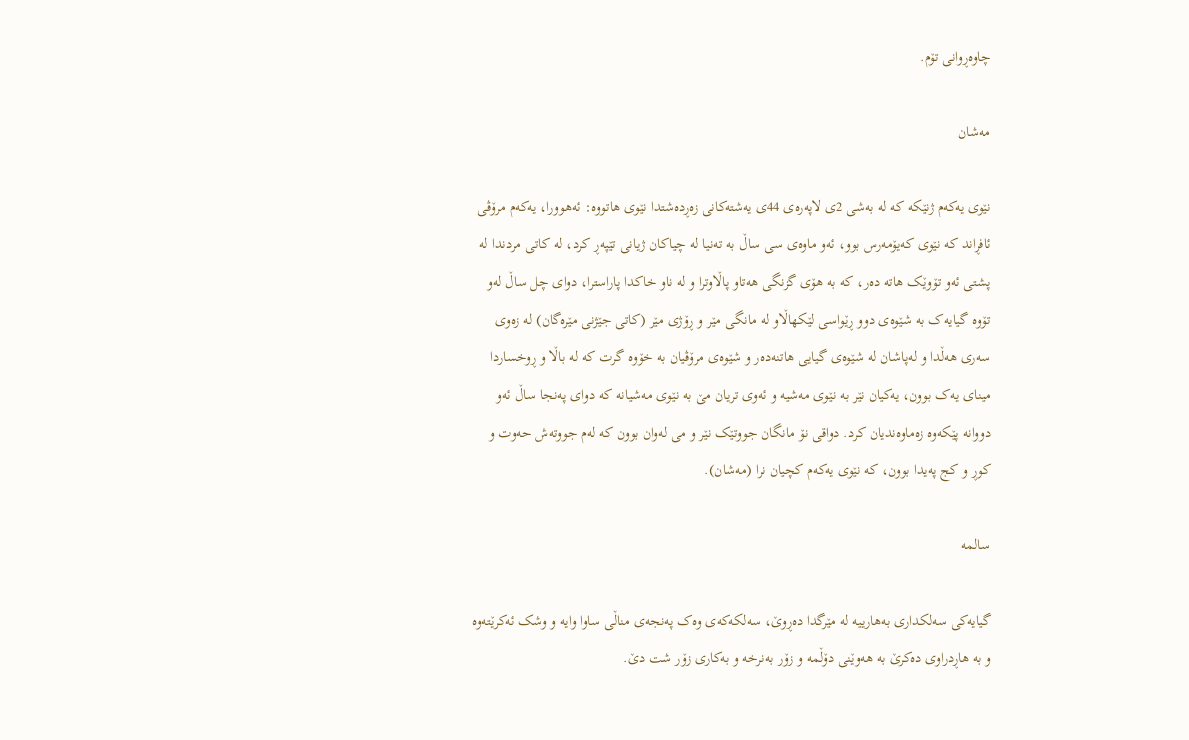چاوەڕوانی تۆم.

مەشان

نێوی یەکەم ژنێکە کە لە بەشی 2ی لاپەرەی 44ی یەشتەکانی زەڕدەشتدا نێوی هاتووه: ئەهوورا، یەکەم مرۆڤی ئافڕاند کە نێوی کەیۆمەرس بوو، ئەو ماوەی سی ساڵ بە تەنیا لە چیاکان ژیانی تێپەڕ کرد، لە کاتی مردندا لە پشتی ئەو تۆوێک هاتە دەر، کە بە هۆی گزنگی هەتاو پاڵاوترا و لە ناو خاکدا پاراسترا، دوای چل ساڵ لەو تۆوە گیایەک بە شێوەی دوو ڕێواسی لێکهاڵاو لە مانگی مێر و ڕۆژی مێر (کاتی جێژنی مێرەگان) لە زەوی سەری هەڵدا و لەپاشان لە شێوەی گیایی هاتنەدەر و شێوەی مرۆڤیان بە خۆوە گرت کە لە باڵا و ڕوخساردا مینای یەک بوون، یەکیان نێر بە نێوی مەشیە و ئەوی تریان مێ بە نێوی مەشیانە کە دوای پەنجا ساڵ ئەو دووانە پێکەوە زەماوەندیان کرد. دواقی نۆ مانگان جووتێک نێر و می لەوان بوون کە لەم جووتەش حەوت و کوڕ و کج پەیدا بوون، کە نێوی یەکەم کچیان نرا (مەشان).

سالمە

گیایەکی سەلکداری بەهارییە لە مێرگدا دەڕوێ، سەلکەکەی وەک پەنجەی مناڵی ساوا وایە و وشک ئەکرێتەوە و بە هاڕدراوی دەکرێ بە هەوێنی دۆڵمە و زۆر بەنرخە و بەکاری زۆر شت دێ.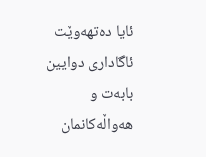ئایا دەتهەوێت ئاگاداری دوایین بابەت و هەواڵەکانمان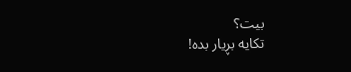بیت؟
تکایە بڕیار بدە!